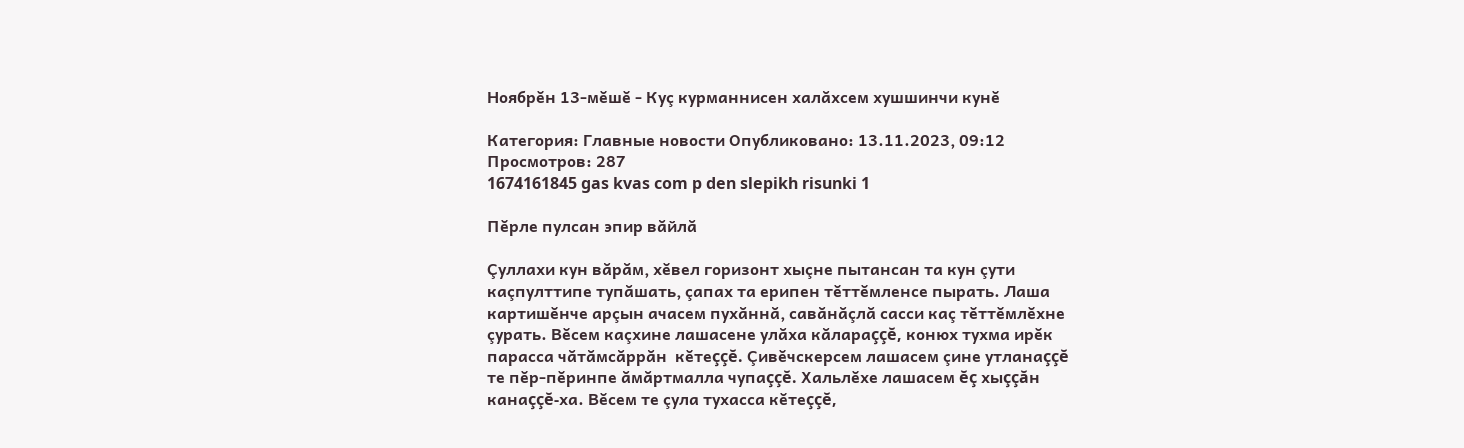Ноябрĕн 13-мĕшĕ - Куç курманнисен халăхсем хушшинчи кунĕ

Категория: Главные новости Опубликовано: 13.11.2023, 09:12 Просмотров: 287
1674161845 gas kvas com p den slepikh risunki 1

Пĕрле пулсан эпир вăйлă

Çуллахи кун вăрăм, хĕвел горизонт хыçне пытансан та кун çути каçпулттипе тупăшать, çапах та ерипен тĕттĕмленсе пырать. Лаша  картишĕнче арçын ачасем пухăннă, савăнăçлă сасси каç тĕттĕмлĕхне çурать. Вĕсем каçхине лашасене улăха кăлараççĕ, конюх тухма ирĕк парасса чăтăмсăррăн  кĕтеççĕ. Çивĕчскерсем лашасем çине утланаççĕ те пĕр-пĕринпе ăмăртмалла чупаççĕ. Хальлĕхе лашасем ĕç хыççăн канаççĕ-ха. Вĕсем те çула тухасса кĕтеççĕ,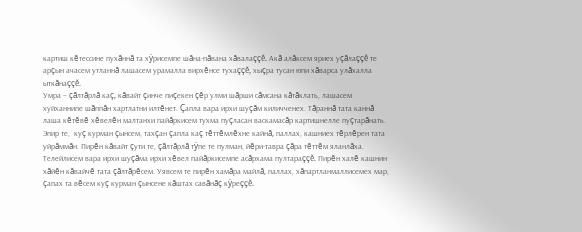картиш кĕтессине пухăннă та хÿрисемпе шăна-пăвана хăвалаççĕ. Акă алăксем яриех уçăлаççĕ те арçын ачасем утланнă лашасем урамалла вирхĕнсе тухаççĕ, хыçра тусан юпи хăварса улăхалла ыткăнаççĕ.
Умра – çăлтăрлă каç, кăвайт çинче пиçекен çĕр улми шăрши сăмсана кăтăклать, лашасем хуйханнипе шăппăн хартлатни илтĕнет. Çапла вара ирхи шуçăм киличченех. Тăраннă тата каннă лаша кĕтĕвĕ хĕвелĕн малтанхи пайăркисем тухма пуçласан васкамасăр картишнелле пуçтарăнать.
Эпир те,  куç курман çынсем, тахçан çапла каç тĕттĕмлĕхне кайнă, паллах, кашниех тĕрлĕрен тата уйрăммăн. Пирĕн кăвайт çути те, çăлтăрлă тÿпе те пулман, йĕри-тавра çăра тĕттĕм яланлăха. Телейлисем вара ирхи шуçăма ирхи хĕвел пайăркисемпе асăрхама пултараççĕ. Пирĕн халĕ кашнин хăйĕн кăвайчĕ тата çăлтăрĕсем. Уявсем те пирĕн хамăра майлă, паллах, хăпартланмаллисемех мар, çапах та вĕсем куç курман çынсене кăштах савăнăç кÿреççĕ.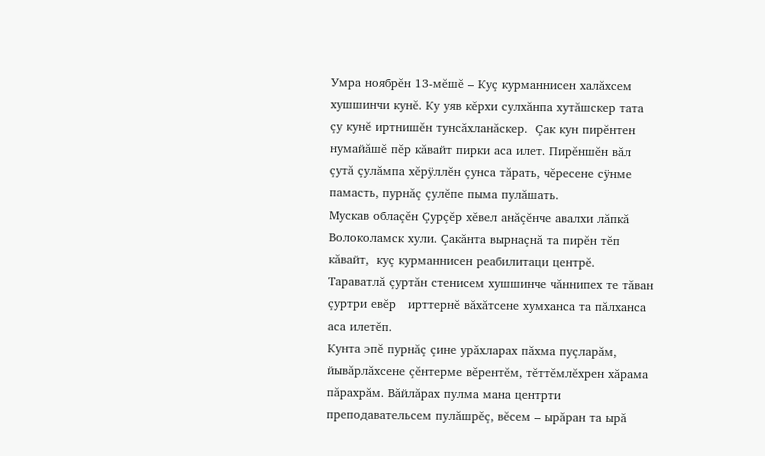Умра ноябрĕн 13-мĕшĕ – Куç курманнисен халăхсем хушшинчи кунĕ. Ку уяв кĕрхи сулхăнпа хутăшскер тата çу кунĕ иртнишĕн тунсăхланăскер.  Çак кун пирĕнтен нумайăшĕ пĕр кăвайт пирки аса илет. Пирĕншĕн вăл çутă çулăмпа хĕрÿллĕн çунса тăрать, чĕресене сÿнме памасть, пурнăç çулĕпе пыма пулăшать.
Мускав облаçĕн Çурçĕр хĕвел анăçĕнче авалхи лăпкă Волоколамск хули. Çакăнта вырнаçнă та пирĕн тĕп кăвайт,  куç курманнисен реабилитаци центрĕ.
Тараватлă çуртăн стенисем хушшинче чăннипех те тăван çуртри евĕр   ирттернĕ вăхăтсене хумханса та пăлханса аса илетĕп.
Кунта эпĕ пурнăç çине урăхларах пăхма пуçларăм, йывăрлăхсене çĕнтерме вĕрентĕм, тĕттĕмлĕхрен хăрама пăрахрăм. Вăйлăрах пулма мана центрти преподавательсем пулăшрĕç, вĕсем – ырăран та ырă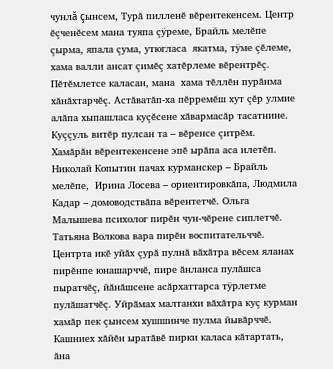чунлă çынсем, Турă пилленĕ вĕрентекенсем. Центр ĕçченĕсем мана туяпа çÿреме, Брайль мелĕпе çырма, япала çума, утюгласа  якатма, тÿме çĕлеме, хама валли ансат çимĕç хатĕрлеме вĕрентрĕç.  Пĕтĕмлетсе каласан, мана  хама тĕллĕн пурăнма хăнăхтарчĕç. Астăватăп-ха пĕрремĕш хут çĕр улмие алăпа хыпашласа куçĕсене хăвармасăр тасатнине. Куççуль витĕр пулсан та – вĕренсе çитрĕм.
Хамăрăн вĕрентекенсене эпĕ ырăпа аса илетĕп. Николай Копытин пачах курманскер – Брайль мелĕпе,  Ирина Лосева – ориентировкăпа, Людмила Кадар – домоводствăпа вĕрентетчĕ. Ольга Малышева психолог пирĕн чун-чĕрене сиплетчĕ. Татьяна Волкова вара пирĕн воспитательччĕ. Центрта икĕ уйăх çурă пулнă вăхăтра вĕсем яланах пирĕнпе юнашарччĕ, пире ăнланса пулăшса пыратчĕç, йăнăшсене асăрхаттарса тÿрлетме пулăшатчĕç. Уйрăмах малтанхи вăхăтра куç курман хамăр пек çынсем хушшинче пулма йывăрччĕ. Кашниех хăйĕн ыратăвĕ пирки каласа кăтартать, ăна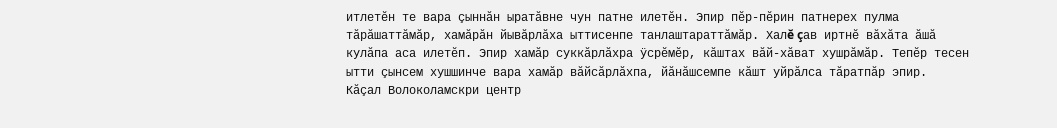итлетĕн те вара çыннăн ыратăвне чун патне илетĕн. Эпир пĕр-пĕрин патнерех пулма тăрăшаттăмăр, хамăрăн йывăрлăха ыттисенпе танлаштараттăмăр. Халĕ çав иртнĕ вăхăта ăшă кулăпа аса илетĕп. Эпир хамăр суккăрлăхра ÿсрĕмĕр, кăштах вăй-хăват хушрăмăр. Тепĕр тесен ытти çынсем хушшинче вара хамăр вăйсăрлăхпа, йăнăшсемпе кăшт уйрăлса тăратпăр эпир.
Кăçал Волоколамскри центр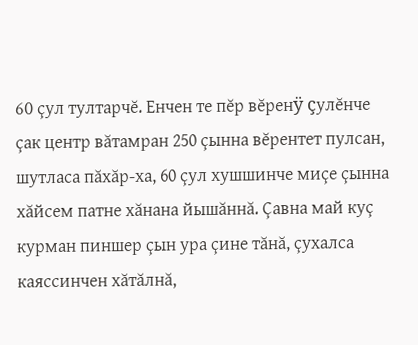60 çул тултарчĕ. Енчен те пĕр вĕренÿ çулĕнче çак центр вăтамран 250 çынна вĕрентет пулсан, шутласа пăхăр-ха, 60 çул хушшинче миçе çынна хăйсем патне хăнана йышăннă. Çавна май куç курман пиншер çын ура çине тăнă, çухалса каяссинчен хăтăлнă,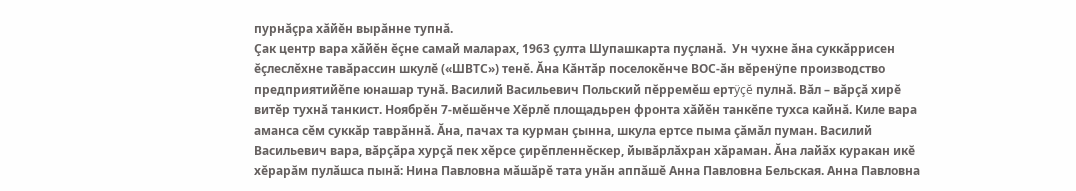пурнăçра хăйĕн вырăнне тупнă.
Çак центр вара хăйĕн ĕçне самай маларах, 1963 çулта Шупашкарта пуçланă.  Ун чухне ăна суккăррисен ĕçлеслĕхне тавăрассин шкулĕ («ШВТС») тенĕ. Ăна Кăнтăр поселокĕнче ВОС-ăн вĕренÿпе производство предприятийĕпе юнашар тунă. Василий Васильевич Польский пĕрремĕш ертÿçĕ пулнă. Вăл – вăрçă хирĕ витĕр тухнă танкист. Ноябрĕн 7-мĕшĕнче Хĕрлĕ площадьрен фронта хăйĕн танкĕпе тухса кайнă. Киле вара аманса сĕм суккăр таврăннă. Ăна, пачах та курман çынна, шкула ертсе пыма çăмăл пуман. Василий Васильевич вара, вăрçăра хурçă пек хĕрсе çирĕпленнĕскер, йывăрлăхран хăраман. Ăна лайăх куракан икĕ хĕрарăм пулăшса пынă: Нина Павловна мăшăрĕ тата унăн аппăшĕ Анна Павловна Бельская. Анна Павловна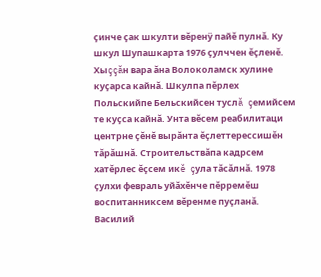çинче çак шкулти вĕренÿ пайĕ пулнă. Ку шкул Шупашкарта 1976 çулччен ĕçленĕ. Хыççăн вара ăна Волоколамск хулине куçарса кайнă. Шкулпа пĕрлех Польскийпе Бельскийсен туслă çемийсем те куçса кайнă. Унта вĕсем реабилитаци центрне çĕнĕ вырăнта ĕçлеттерессишĕн тăрăшнă. Строительствăпа кадрсем хатĕрлес ĕçсем икĕ çула тăсăлнă. 1978 çулхи февраль уйăхĕнче пĕрремĕш воспитанниксем вĕренме пуçланă. Василий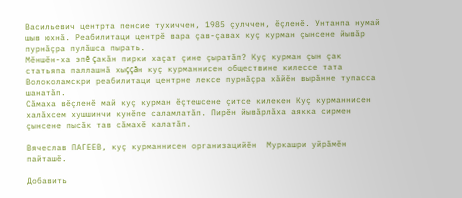Васильевич центрта пенсие тухиччен, 1985 çулччен, ĕçленĕ. Унтанпа нумай шыв юхнă. Реабилитаци центрĕ вара çав-çавах куç курман çынсене йывăр пурнăçра пулăшса пырать.
Мĕншĕн-ха эпĕ çакăн пирки хаçат çине çыратăп? Куç курман çын çак  статьяпа паллашнă хыççăн куç курманнисен обществине килессе тата Волоколамскри реабилитаци центрне лексе пурнăçра хăйĕн вырăнне тупасса шанатăп.
Сăмаха вĕçленĕ май куç курман ĕçтешсене çитсе килекен Куç курманнисен халăхсем хушшинчи кунĕпе саламлатăп. Пирĕн йывăрлăха аякка сирмен çынсене пысăк тав сăмахĕ калатăп.

Вячеслав ПАГЕЕВ, куç курманнисен организацийĕн  Муркашри уйрăмĕн пайташĕ.

Добавить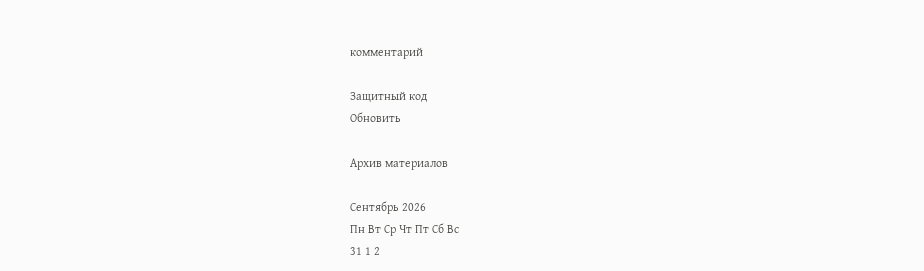комментарий

Защитный код
Обновить

Архив материалов

Сентябрь 2026
Пн Вт Ср Чт Пт Сб Вс
31 1 2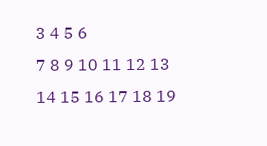3 4 5 6
7 8 9 10 11 12 13
14 15 16 17 18 19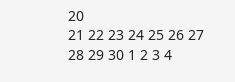20
21 22 23 24 25 26 27
28 29 30 1 2 3 4